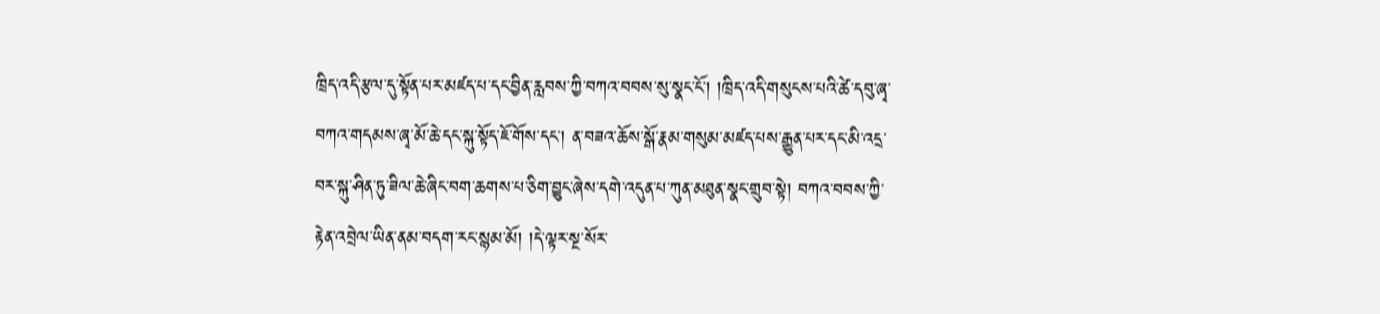ཁྲིད་འདི་རྩལ་དུ་སྟོན་པར་མཛད་པ་དང་བྱིན་རླབས་ཀྱི་བཀའ་བབས་སུ་སྣང་ངོ་། །ཁྲིད་འདི་གསུངས་པའི་ཚེ་དབུ་ཞྭ་བཀའ་གདམས་ཞྭ་མོ་ཆེ་དང་སྐུ་སྟོད་ཇོ་གོས་དང་། ན་བཟའ་ཆོས་སྒོ་རྣམ་གསུམ་མཛད་པས་རྒྱུན་པར་དང་མི་འདྲ་བར་སྐུ་ཤིན་ཏུ་ཟིལ་ཆེ་ཞིང་བག་ཆགས་པ་ཅིག་བྱུང་ཞེས་དགེ་འདུན་པ་ཀུན་མཐུན་སྣང་གྲུབ་སྟེ། བཀའ་བབས་ཀྱི་རྟེན་འབྲེལ་ཡིན་ནམ་བདག་རང་སྙམ་མོ། །དེ་ལྟར་སྔ་སོར་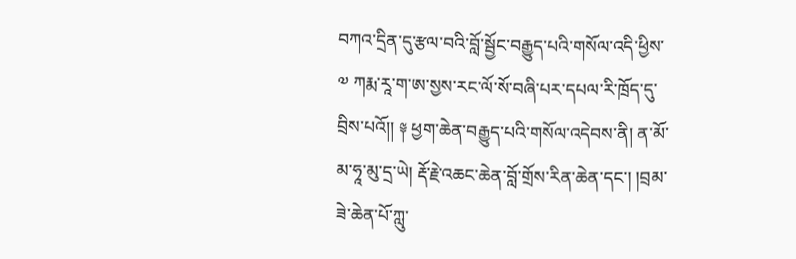བཀའ་དྲིན་དུ་རྩལ་བའི་བློ་སྦྱོང་བརྒྱུད་པའི་གསོལ་འདི་ཕྱིས་༧ ཀརྨ་རཱ་ག་ཨ་སྱས་རང་ལོ་སོ་བཞི་པར་དཔལ་རི་ཁྲོད་དུ་བྲིས་པའོ།། ༈ ཕྱག་ཆེན་བརྒྱུད་པའི་གསོལ་འདེབས་ནི། ན་མོ་མ་ཧཱ་མུ་དྲ་ཡེ། རྡོ་རྗེ་འཆང་ཆེན་བློ་གྲོས་རིན་ཆེན་དང་། །བྲམ་ཟེ་ཆེན་པོ་ཀླུ་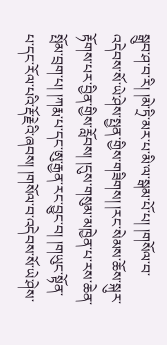སྒྲུབ་ཤ་བ་རི། །མེ་ཏྲི་མར་པ་མི་ལ་སྒམ་པོ་པ། །གསོལ་བ་འདེབས་སོ་ཡེ་ཤེས་སྤྱན་གྱིས་གཟིགས། །རང་སེམས་ཆོས་སྐུར་རྟོགས་པར་བྱིན་གྱིས་རློབས། །དུས་གསུམ་མཁྱེན་པ་རས་ཆེན་སྤོམ་བྲག་པ། །ཀརྨ་པ་དང་ཨུ་རྒྱན་རང་བྱུང་བ། །གཡུང་སྟོན་པ་དང་རོལ་པའི་རྡོ་རྗེའི་ཞབས། །གསོལ་བ་འདེབས་སོ་ཡེ་ཤེས་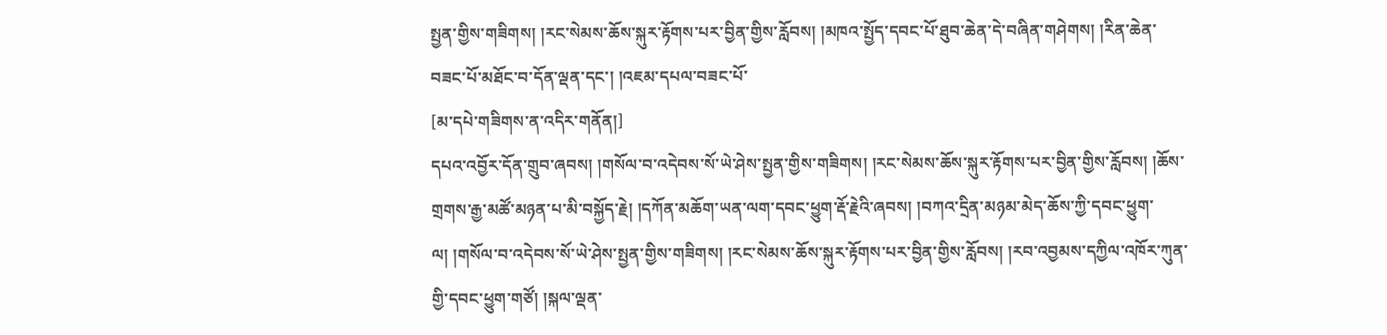སྤྱན་གྱིས་གཟིགས། །རང་སེམས་ཆོས་སྐུར་རྟོགས་པར་བྱིན་གྱིས་རློབས། །མཁའ་སྤྱོད་དབང་པོ་ཐུབ་ཆེན་དེ་བཞིན་གཤེགས། །རིན་ཆེན་བཟང་པོ་མཐོང་བ་དོན་ལྡན་དང་། །འཇམ་དཔལ་བཟང་པོ་
[མ་དཔེ་གཟིགས་ན་འདིར་གནོན།]
དཔའ་འབྱོར་དོན་གྲུབ་ཞབས། །གསོལ་བ་འདེབས་སོ་ཡེ་ཤེས་སྤྱན་གྱིས་གཟིགས། །རང་སེམས་ཆོས་སྐུར་རྟོགས་པར་བྱིན་གྱིས་རློབས། །ཆོས་གྲགས་རྒྱ་མཚོ་མཉན་པ་མི་བསྐྱོད་རྗེ། །དཀོན་མཆོག་ཡན་ལག་དབང་ཕྱུག་རྡོ་རྗེའི་ཞབས། །བཀའ་དྲིན་མཉམ་མེད་ཆོས་ཀྱི་དབང་ཕྱུག་ལ། །གསོལ་བ་འདེབས་སོ་ཡེ་ཤེས་སྤྱན་གྱིས་གཟིགས། །རང་སེམས་ཆོས་སྐུར་རྟོགས་པར་བྱིན་གྱིས་རློབས། །རབ་འབྱམས་དཀྱིལ་འཁོར་ཀུན་གྱི་དབང་ཕྱུག་གཙོ། །སྐལ་ལྡན་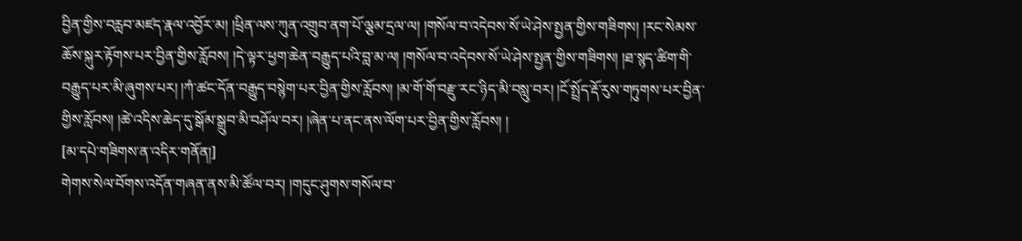བྱིན་གྱིས་བརླབ་མཛད་རྣལ་འབྱོར་མ། །ཕྲིན་ལས་ཀུན་འགྲུབ་ནག་པོ་ལྕམ་དྲལ་ལ། །གསོལ་བ་འདེབས་སོ་ཡེ་ཤེས་སྤྱན་གྱིས་གཟིགས། །རང་སེམས་ཆོས་སྐུར་རྟོགས་པར་བྱིན་གྱིས་རློབས། །དེ་ལྟར་ཕྱག་ཆེན་བརྒྱུད་པའི་བླ་མ་ལ། །གསོལ་བ་འདེབས་སོ་ཡེ་ཤེས་སྤྱན་གྱིས་གཟིགས། །ཐ་སྙད་ཚིག་གི་བརྒྱུད་པར་མི་ཞུགས་པར། །ཀཾ་ཚང་དོན་བརྒྱུད་བསྙེག་པར་བྱིན་གྱིས་རློབས། །མ་གོ་གོ་བརྫུ་རང་ཉིད་མི་བསླུ་བར། །ངོ་སྤྲོད་རྡོ་རུས་གཏུགས་པར་བྱིན་གྱིས་རློབས། །ཚེ་འདིས་ཆེད་དུ་སྒོམ་སྒྲུབ་མི་བཤོལ་བར། །ཞེན་པ་ནང་ནས་ལོག་པར་བྱིན་གྱིས་རློབས། །
[མ་དཔེ་གཟིགས་ན་འདིར་གནོན།]
གེགས་སེལ་བོགས་འདོན་གཞན་ནས་མི་ཚོལ་བར། །གདུང་ཤུགས་གསོལ་བ་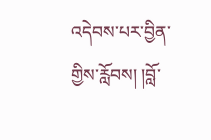འདེབས་པར་བྱིན་གྱིས་རློབས། །བློ་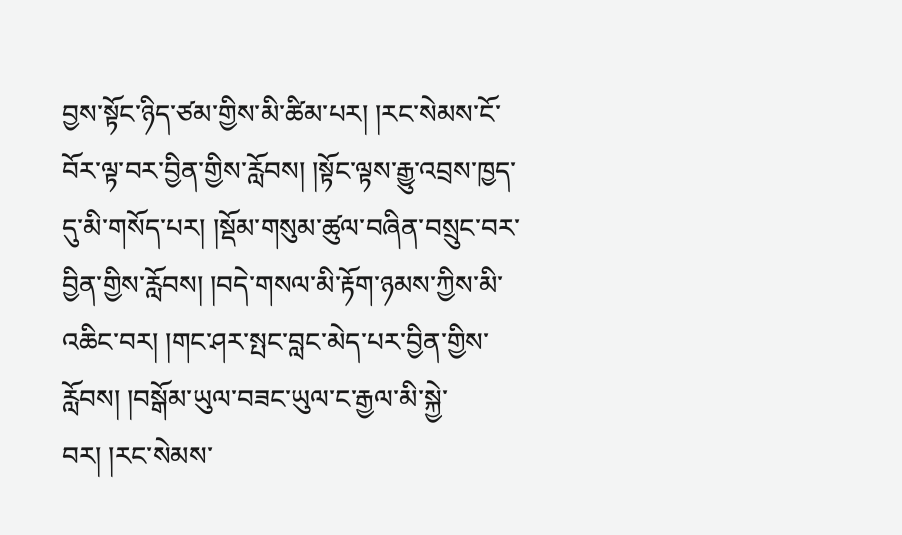བྱས་སྟོང་ཉིད་ཙམ་གྱིས་མི་ཚིམ་པར། །རང་སེམས་ངོ་བོར་ལྟ་བར་བྱིན་གྱིས་རློབས། །སྟོང་ལྟས་རྒྱུ་འབྲས་ཁྱད་དུ་མི་གསོད་པར། །སྡོམ་གསུམ་ཚུལ་བཞིན་བསྲུང་བར་བྱིན་གྱིས་རློབས། །བདེ་གསལ་མི་རྟོག་ཉམས་ཀྱིས་མི་འཆིང་བར། །གང་ཤར་སྤང་བླང་མེད་པར་བྱིན་གྱིས་རློབས། །བསྒོམ་ཡུལ་བཟང་ཡུལ་ང་རྒྱལ་མི་སྐྱེ་བར། །རང་སེམས་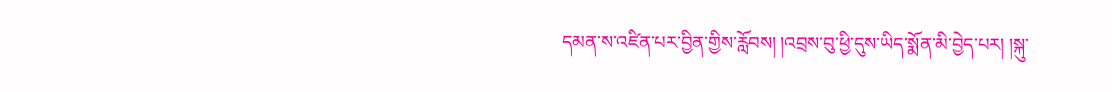དམན་ས་འཛིན་པར་བྱིན་གྱིས་རློབས། །འབྲས་བུ་ཕྱི་དུས་ཡིད་སྨོན་མི་བྱེད་པར། །སྐུ་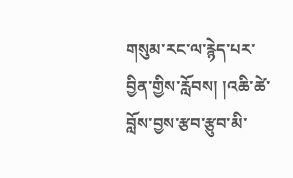གསུམ་རང་ལ་རྙེད་པར་བྱིན་གྱིས་རློབས། །འཆི་ཚེ་བློས་བྱས་རྩབ་རྩུབ་མི་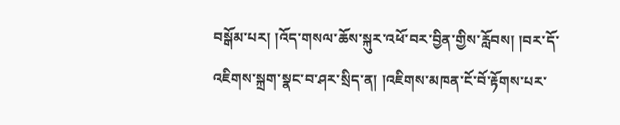བསྒོམ་པར། །འོད་གསལ་ཆོས་སྐུར་འཕོ་བར་བྱིན་གྱིས་རློབས། །བར་དོ་འཇིགས་སྐྲག་སྣང་བ་ཤར་སྲིད་ན། །འཇིགས་མཁན་ངོ་བོ་རྟོགས་པར་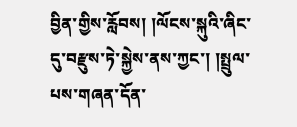བྱིན་གྱིས་རློབས། །ལོངས་སྐུའི་ཞིང་དུ་བརྫུས་ཏེ་སྐྱེས་ནས་ཀྱང་། །སྤྲུལ་པས་གཞན་དོན་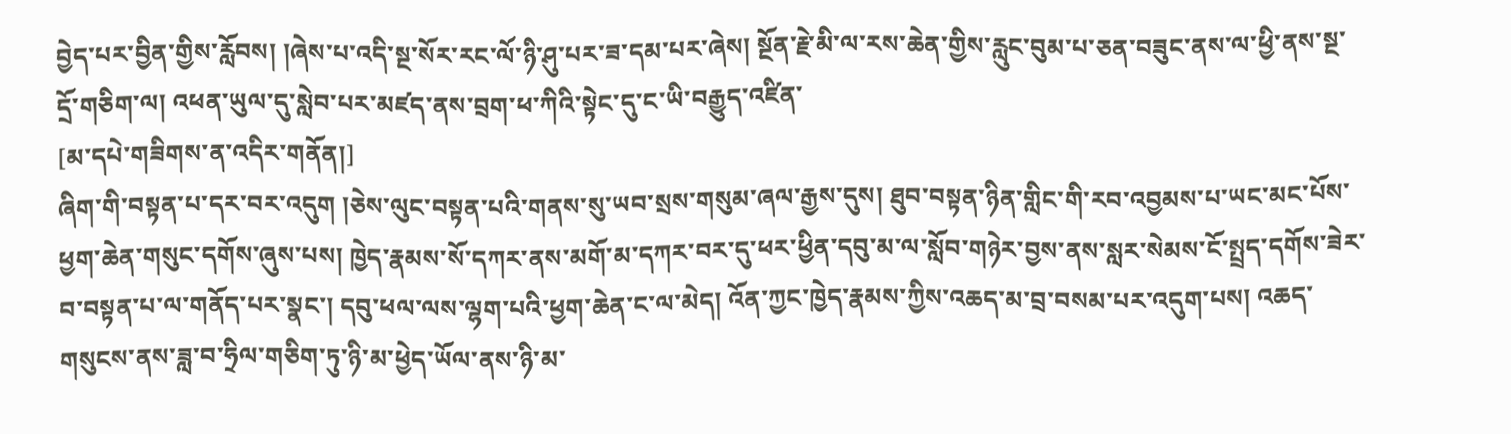བྱེད་པར་བྱིན་གྱིས་རློབས། །ཞེས་པ་འདི་སྔ་སོར་རང་ལོ་ཉི་ཤུ་པར་ཟ་དམ་པར་ཞེས། སྔོན་རྗེ་མི་ལ་རས་ཆེན་གྱིས་རླུང་བུམ་པ་ཅན་བཟུང་ནས་ལ་ཕྱི་ནས་སྔ་དྲོ་གཅིག་ལ། འཕན་ཡུལ་དུ་སླེབ་པར་མཛད་ནས་བྲག་ཕ་ཀིའི་སྟེང་དུ་ང་ཡི་བརྒྱུད་འཛིན་
[མ་དཔེ་གཟིགས་ན་འདིར་གནོན།]
ཞིག་གི་བསྟན་པ་དར་བར་འདུག །ཅེས་ལུང་བསྟན་པའི་གནས་སུ་ཡབ་སྲས་གསུམ་ཞལ་རྒྱས་དུས། ཐུབ་བསྟན་ཉིན་གླིང་གི་རབ་འབྱམས་པ་ཡང་མང་པོས་ཕྱག་ཆེན་གསུང་དགོས་ཞུས་པས། ཁྱེད་རྣམས་སོ་དཀར་ནས་མགོ་མ་དཀར་བར་དུ་ཕར་ཕྱིན་དབུ་མ་ལ་སློབ་གཉེར་བྱས་ནས་སླར་སེམས་ངོ་སྤྲད་དགོས་ཟེར་བ་བསྟན་པ་ལ་གནོད་པར་སྣང་། དབུ་ཕལ་ལས་ལྷག་པའི་ཕྱག་ཆེན་ང་ལ་མེད། འོན་ཀྱང་ཁྱེད་རྣམས་ཀྱིས་འཆད་མ་བྲ་བསམ་པར་འདུག་པས། འཆད་གསུངས་ནས་ཟླ་བ་ཧྲིལ་གཅིག་ཏུ་ཉི་མ་ཕྱེད་ཡོལ་ནས་ཉི་མ་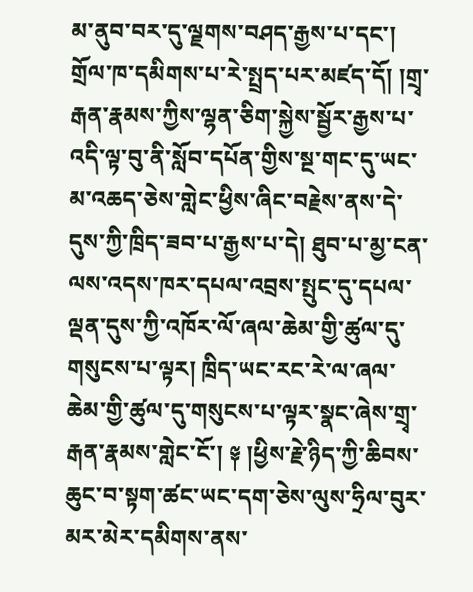མ་ནུབ་བར་དུ་ལྗགས་བཤད་རྒྱས་པ་དང་། གྲོལ་ཁ་དམིགས་པ་རེ་སྤྲད་པར་མཛད་དོ། །གྲྭ་རྒན་རྣམས་ཀྱིས་ལྷན་ཅིག་སྐྱེས་སྦྱོར་རྒྱས་པ་འདི་ལྟ་བུ་ནི་སློབ་དཔོན་གྱིས་སྔ་གང་དུ་ཡང་མ་འཆད་ཅེས་གླེང་ཕྱིས་ཞིང་བརྗེས་ནས་དེ་དུས་ཀྱི་ཁྲིད་ཟབ་པ་རྒྱས་པ་དེ། ཐུབ་པ་མྱ་ངན་ལས་འདས་ཁར་དཔལ་འབྲས་སྤུང་དུ་དཔལ་ལྡན་དུས་ཀྱི་འཁོར་ལོ་ཞལ་ཆེམ་གྱི་ཚུལ་དུ་གསུངས་པ་ལྟར། ཁྲིད་ཡང་རང་རེ་ལ་ཞལ་ཆེམ་གྱི་ཚུལ་དུ་གསུངས་པ་ལྟར་སྣང་ཞེས་གྲྭ་རྒན་རྣམས་གླེང་ངོ་། ༈ །ཕྱིས་རྗེ་ཉིད་ཀྱི་ཆིབས་ཆུང་བ་སྟག་ཚང་ཡང་དག་ཅེས་ལུས་ཧྲིལ་བུར་མར་མེར་དམིགས་ནས་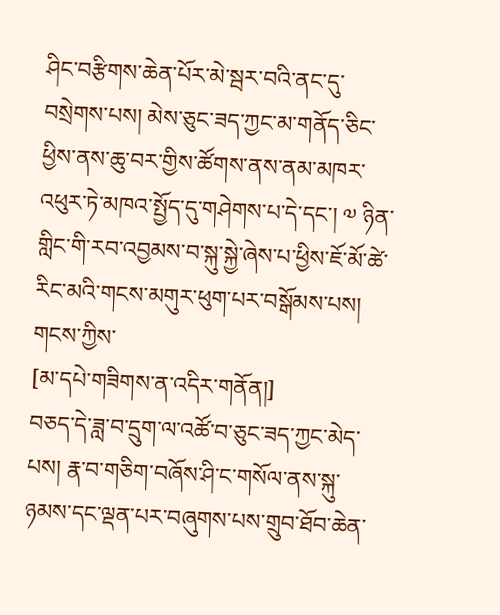ཤིང་བརྩིགས་ཆེན་པོར་མེ་སྦར་བའི་ནང་དུ་བསྲེགས་པས། མེས་ཅུང་ཟད་ཀྱང་མ་གནོད་ཅིང་ཕྱིས་ནས་ཆུ་བར་གྱིས་ཚོགས་ནས་ནམ་མཁར་འཕུར་ཏེ་མཁའ་སྤྱོད་དུ་གཤེགས་པ་དེ་དང་། ༧ ཉིན་གླིང་གི་རབ་འབྱམས་བ་སྐུ་སྐྱེ་ཞེས་པ་ཕྱིས་ཇོ་མོ་ཚེ་རིང་མའི་གངས་མགུར་ཕུག་པར་བསྒོམས་པས། གངས་ཀྱིས་
[མ་དཔེ་གཟིགས་ན་འདིར་གནོན།]
བཅད་དེ་ཟླ་བ་དྲུག་ལ་འཚོ་བ་ཅུང་ཟད་ཀྱང་མེད་པས། རྣ་བ་གཅིག་བཞོས་ཤི་ང་གསོལ་ནས་སྐུ་ཉམས་དང་ལྡན་པར་བཞུགས་པས་གྲུབ་ཐོབ་ཆེན་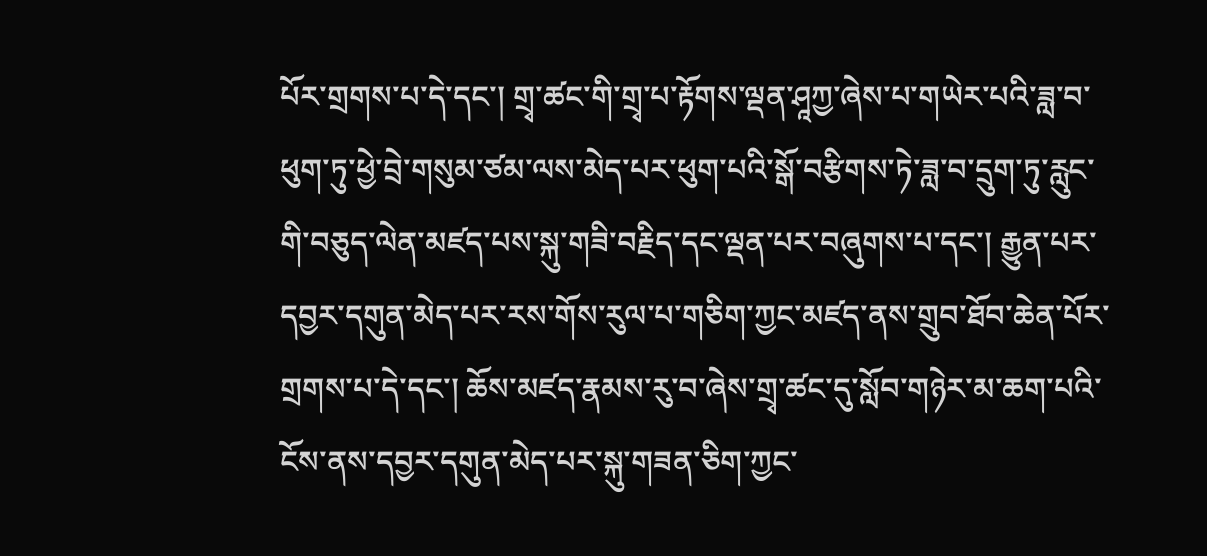པོར་གྲགས་པ་དེ་དང་། གྲྭ་ཚང་གི་གྲྭ་པ་རྟོགས་ལྡན་ཤཱཀྱ་ཞེས་པ་གཡེར་པའི་ཟླ་བ་ཕུག་ཏུ་ཕྱེ་བྲེ་གསུམ་ཙམ་ལས་མེད་པར་ཕུག་པའི་སྒོ་བརྩིགས་ཏེ་ཟླ་བ་དྲུག་ཏུ་རླུང་གི་བཅུད་ལེན་མཛད་པས་སྐུ་གཟི་བརྗིད་དང་ལྡན་པར་བཞུགས་པ་དང་། རྒྱུན་པར་དབྱར་དགུན་མེད་པར་རས་གོས་རུལ་པ་གཅིག་ཀྱང་མཛད་ནས་གྲུབ་ཐོབ་ཆེན་པོར་གྲགས་པ་དེ་དང་། ཆོས་མཛད་རྣམས་རུ་བ་ཞེས་གྲྭ་ཚང་དུ་སློབ་གཉེར་མ་ཆག་པའི་ངོས་ནས་དབྱར་དགུན་མེད་པར་སྐུ་གཟན་ཅིག་ཀྱང་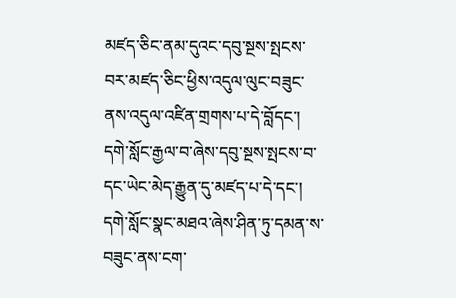མཛད་ཅིང་ནམ་དུའང་དབུ་སྔས་སྤངས་བར་མཛད་ཅིང་ཕྱིས་འདུལ་ལུང་བཟུང་ནས་འདུལ་འཛིན་གྲགས་པ་དེ་བློདང་། དགེ་སློང་རྒྱལ་བ་ཞེས་དབུ་སྔས་སྤངས་བ་དང་ཡེང་མེད་རྒྱུན་དུ་མཛད་པ་དེ་དང་། དགེ་སློང་སྣང་མཐའ་ཞེས་ཤིན་ཏུ་དམན་ས་བཟུང་ནས་ངག་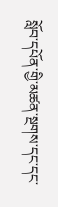སློབ་དཔོན་གྱི་མཚན་སྔགས་དང་དང་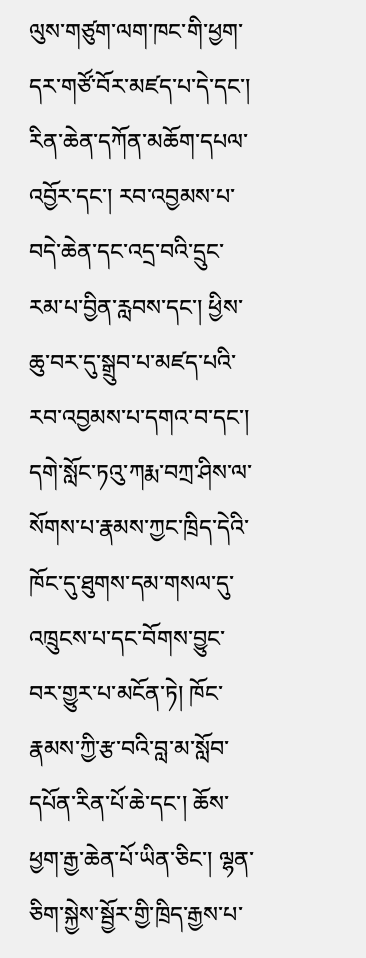ལུས་གཙུག་ལག་ཁང་གི་ཕྱག་དར་གཙོ་བོར་མཛད་པ་དེ་དང་། རིན་ཆེན་དཀོན་མཆོག་དཔལ་འབྱོར་དང་། རབ་འབྱམས་པ་བདེ་ཆེན་དང་འདྲ་བའི་དྲུང་རམ་པ་བྱིན་རླབས་དང་། ཕྱིས་ཆུ་བར་དུ་སྒྲུབ་པ་མཛད་པའི་རབ་འབྱམས་པ་དགའ་བ་དང་། དགེ་སློང་ཏའུ་ཀརྨ་བཀྲ་ཤིས་ལ་སོགས་པ་རྣམས་ཀྱང་ཁྲིད་དེའི་ཁོང་དུ་ཐུགས་དམ་གསལ་དུ་འཁྲུངས་པ་དང་བོགས་བྱུང་བར་གྱུར་པ་མངོན་ཏེ། ཁོང་རྣམས་ཀྱི་རྩ་བའི་བླ་མ་སློབ་དཔོན་རིན་པོ་ཆེ་དང་། ཆོས་ཕྱག་རྒྱ་ཆེན་པོ་ཡིན་ཅིང་། ལྷན་ཅིག་སྐྱེས་སྦྱོར་གྱི་ཁྲིད་རྒྱས་པ་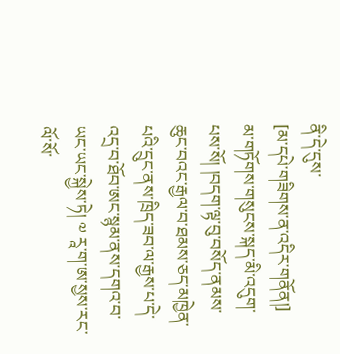ནི་དེ་དུས་
[མ་དཔེ་གཟིགས་ན་འདིར་གནོན།]
མ་གཏོགས་གསུངས་སྐད་མི་འདུག་པས་སོ། །བདག་ལྟ་བུ་བསོད་ནམས་ཆུང་བའང་རྒྱལ་བ་ཐམས་ཅད་མཁྱེན་པའི་དྲུང་ནས་ཁྲིད་ཟབ་ལ་རྒྱས་པ་དེ་འདྲ་བ་ཐོབ་ཨང་སྙམ་ནས་དགའ་བ་ཡང་ཡང་སྐྱེས་ཏེ། ༧ རཱ་ག་ཨ་སྱས་རང་ལོ་སོ་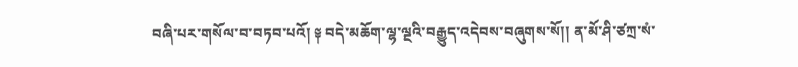བཞི་པར་གསོལ་བ་བཏབ་པའོ། ༈ བདེ་མཆོག་ལྷ་ལྔའི་བརྒྱུད་འདེབས་བཞུགས་སོ།། ན་མོ་ཤི་ཙཀྲ་སཾ་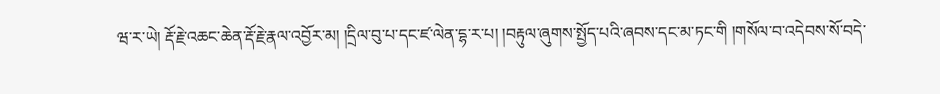ཝ་ར་ཡེ། རྡོ་རྗེ་འཆང་ཆེན་རྡོ་རྗེ་རྣལ་འབྱོར་མ། །དྲིལ་བུ་པ་དང་ཛ་ལེན་དྷ་ར་པ། །བརྟུལ་ཞུགས་སྤྱོད་པའི་ཞབས་དང་མ་ཏང་གི །གསོལ་བ་འདེབས་སོ་བདེ་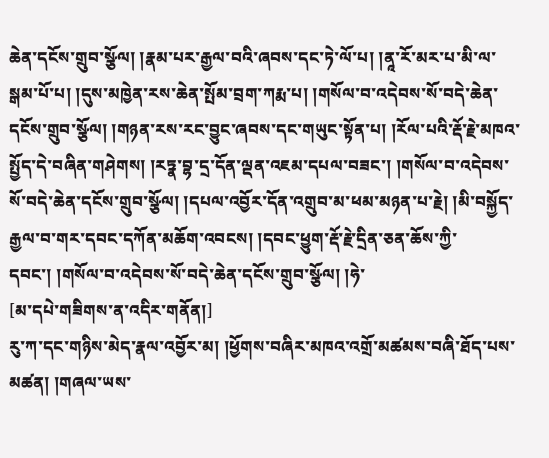ཆེན་དངོས་གྲུབ་སྩོལ། །རྣམ་པར་རྒྱལ་བའི་ཞབས་དང་ཏེ་ལོ་པ། །ནཱ་རོ་མར་པ་མི་ལ་སྒམ་པོ་པ། །དུས་མཁྱེན་རས་ཆེན་སྤོམ་བྲག་ཀརྨ་པ། །གསོལ་བ་འདེབས་སོ་བདེ་ཆེན་དངོས་གྲུབ་སྩོལ། །གཉན་རས་རང་བྱུང་ཞབས་དང་གཡུང་སྟོན་པ། །རོལ་པའི་རྡོ་རྗེ་མཁའ་སྤྱོད་དེ་བཞིན་གཤེགས། །རཏྣ་བྷ་དྲ་དོན་ལྡན་འཇམ་དཔལ་བཟང་། །གསོལ་བ་འདེབས་སོ་བདེ་ཆེན་དངོས་གྲུབ་སྩོལ། །དཔལ་འབྱོར་དོན་འགྲུབ་མ་ཕམ་མཉན་པ་རྗེ། །མི་བསྐྱོད་རྒྱལ་བ་གར་དབང་དཀོན་མཆོག་འབངས། །དབང་ཕྱུག་རྡོ་རྗེ་དྲིན་ཅན་ཆོས་ཀྱི་དབང་། །གསོལ་བ་འདེབས་སོ་བདེ་ཆེན་དངོས་གྲུབ་སྩོལ། །ཧེ་
[མ་དཔེ་གཟིགས་ན་འདིར་གནོན།]
རུ་ཀ་དང་གཉིས་མེད་རྣལ་འབྱོར་མ། །ཕྱོགས་བཞིར་མཁའ་འགྲོ་མཚམས་བཞི་ཐོད་པས་མཚན། །གཞལ་ཡས་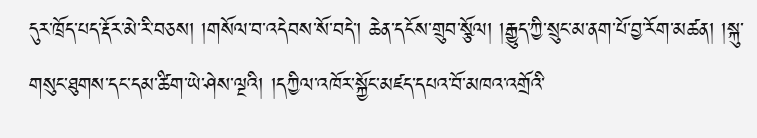དུར་ཁྲོད་པད་རྡོར་མེ་རི་བཅས། །གསོལ་བ་འདེབས་སོ་བདེ་། ཆེན་དངོས་གྲུབ་སྩོལ། །རྒྱུད་ཀྱི་སྲུང་མ་ནག་པོ་བྱ་རོག་མཚན། །སྐུ་གསུང་ཐུགས་དང་དམ་ཚིག་ཡེ་ཤེས་ལྔའི། །དཀྱིལ་འཁོར་སྐྱོང་མཛད་དཔའ་བོ་མཁའ་འགྲོའི་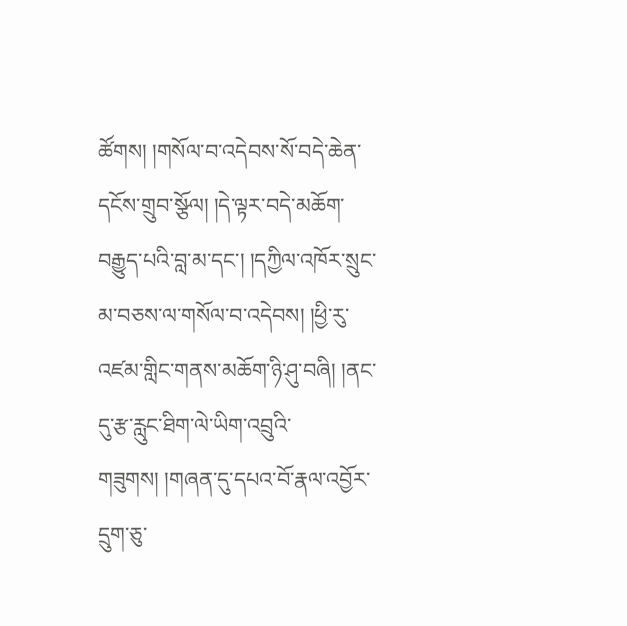ཚོགས། །གསོལ་བ་འདེབས་སོ་བདེ་ཆེན་དངོས་གྲུབ་སྩོལ། །དེ་ལྟར་བདེ་མཆོག་བརྒྱུད་པའི་བླ་མ་དང་། །དཀྱིལ་འཁོར་སྲུང་མ་བཅས་ལ་གསོལ་བ་འདེབས། །ཕྱི་རུ་འཛམ་གླིང་གནས་མཆོག་ཉི་ཤུ་བཞི། །ནང་དུ་རྩ་རླུང་ཐིག་ལེ་ཡིག་འབྲུའི་གཟུགས། །གཞན་དུ་དཔའ་བོ་རྣལ་འབྱོར་དྲུག་ཅུ་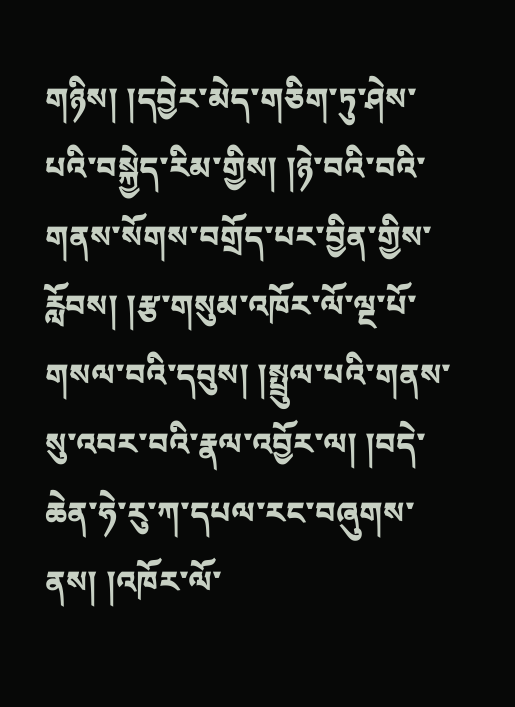གཉིས། །དབྱེར་མེད་གཅིག་ཏུ་ཤེས་པའི་བསྐྱེད་རིམ་གྱིས། །ཉེ་བའི་བའི་གནས་སོགས་བགྲོད་པར་བྱིན་གྱིས་རློབས། །རྩ་གསུམ་འཁོར་ལོ་ལྔ་པོ་གསལ་བའི་དབུས། །སྤྲུལ་པའི་གནས་སུ་འབར་བའི་རྣལ་འབྱོར་ལ། །བདེ་ཆེན་ཧེ་རུ་ཀ་དཔལ་རང་བཞུགས་ནས། །འཁོར་ལོ་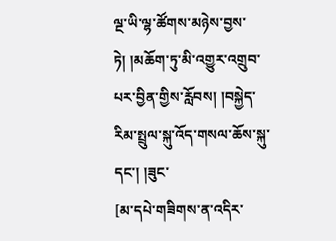ལྔ་ཡི་ལྷ་ཚོགས་མཉེས་བྱས་ཏེ། །མཆོག་ཏུ་མི་འགྱུར་འགྲུབ་པར་བྱིན་གྱིས་རློབས། །བསྐྱེད་རིམ་སྤྲུལ་སྐུ་འོད་གསལ་ཆོས་སྐུ་དང་། །ཟུང་
[མ་དཔེ་གཟིགས་ན་འདིར་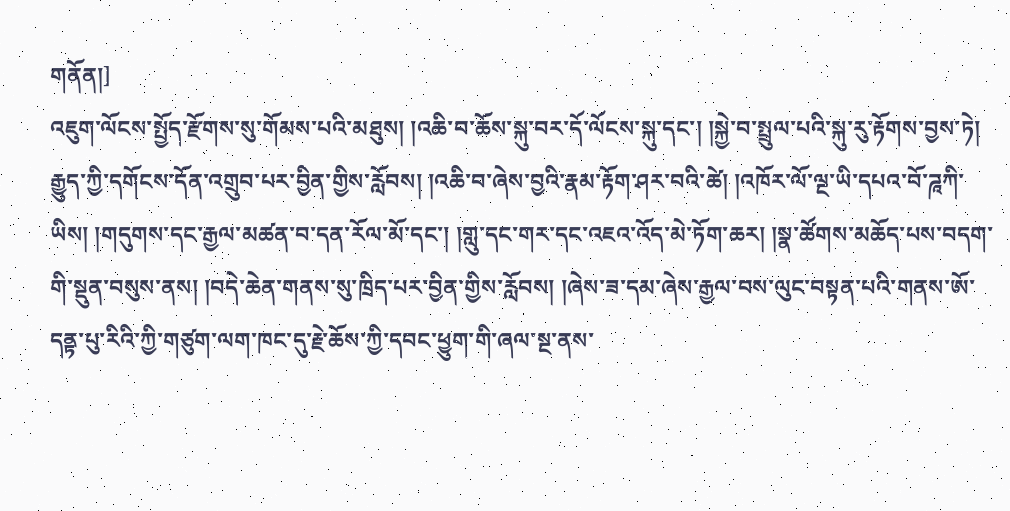གནོན།]
འཇུག་ལོངས་སྤྱོད་རྫོགས་སུ་གོམས་པའི་མཐུས། །འཆི་བ་ཆོས་སྐུ་བར་དོ་ལོངས་སྐུ་དང་། །སྐྱེ་བ་སྤྲུལ་པའི་སྐུ་རུ་རྟོགས་བྱས་ཏེ། རྒྱུད་ཀྱི་དགོངས་དོན་འགྲུབ་པར་བྱིན་གྱིས་རློབས། །འཆི་བ་ཞེས་བྱའི་རྣམ་རྟོག་ཤར་བའི་ཚེ། །འཁོར་ལོ་ལྔ་ཡི་དཔའ་བོ་ཌཱཀི་ཡིས། །གདུགས་དང་རྒྱལ་མཚན་བ་དན་རོལ་མོ་དང་། །གླུ་དང་གར་དང་འཇའ་འོད་མེ་ཏོག་ཆར། །སྣ་ཚོགས་མཆོད་པས་བདག་གི་སྡུན་བསུས་ནས། །བདེ་ཆེན་གནས་སུ་ཁྲིད་པར་བྱིན་གྱིས་རློབས། །ཞེས་ཟ་དམ་ཞེས་རྒྱལ་བས་ལུང་བསྟན་པའི་གནས་ཨོ་དནྟ་པུ་རིའི་ཀྱི་གཙུག་ལག་ཁང་དུ་རྗེ་ཆོས་ཀྱི་དབང་ཕྱུག་གི་ཞལ་སྔ་ནས་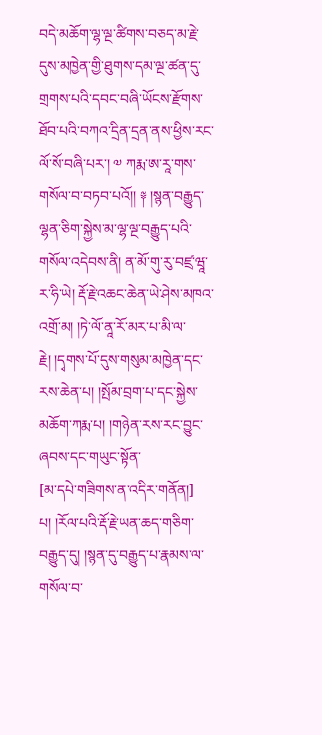བདེ་མཆོག་ལྷ་ལྔ་ཚིགས་བཅད་མ་རྗེ་དུས་མཁྱེན་གྱི་ཐུགས་དམ་ལྔ་ཚན་དུ་གྲགས་པའི་དབང་བཞི་ཡོངས་རྫོགས་ཐོབ་པའི་བཀའ་དྲིན་དྲན་ནས་ཕྱིས་རང་ལོ་སོ་བཞི་པར་། ༧ ཀརྨ་ཨ་རཱ་གས་གསོལ་བ་བཏབ་པའོ།། ༈ །སྙན་བརྒྱུད་ལྷན་ཅིག་སྐྱེས་མ་ལྷ་ལྔ་བརྒྱུད་པའི་གསོལ་འདེབས་ནི། ན་མོ་གུ་རུ་བཛྲ་ཝཱ་ར་ཧི་ཡེ། རྡོ་རྗེ་འཆང་ཆེན་ཡེ་ཤེས་མཁའ་འགྲོ་མ། །ཏེ་ལོ་ནཱ་རོ་མར་པ་མི་ལ་རྗེ། །དྭགས་པོ་དུས་གསུམ་མཁྱེན་དང་རས་ཆེན་པ། །སྤོམ་བྲག་པ་དང་སྐྱེས་མཆོག་ཀརྨ་པ། །གཉེན་རས་རང་བྱུང་ཞབས་དང་གཡུང་སྟོན་
[མ་དཔེ་གཟིགས་ན་འདིར་གནོན།]
པ། །རོལ་པའི་རྡོ་རྗེ་ཡན་ཆད་གཅིག་བརྒྱུད་དུ། །སྙན་དུ་བརྒྱུད་པ་རྣམས་ལ་གསོལ་བ་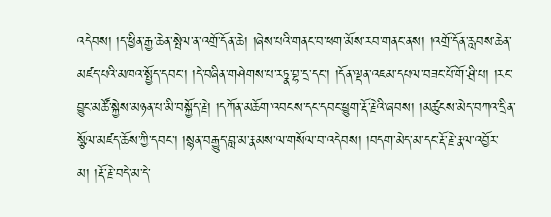འདེབས། །ད་ཕྱིན་རྒྱ་ཆེན་སྤེལ་ན་འགྲོ་དོན་ཆེ། །ཞེས་པའི་གནང་བ་ཕག་མོས་རབ་གནང་ནས། །འགྲོ་དོན་རླབས་ཆེན་མཛད་པའི་མཁའ་སྤྱོད་དབང་། །དེ་བཞིན་གཤེགས་པ་རཏྣ་བྷ་དྲ་དང་། །དོན་ལྡན་འཇམ་དཔལ་བཟང་པོ་གོ་ཤྲི་པ། །རང་བྱུང་མཚོ་སྐྱེས་མཉན་པ་མི་བསྐྱོད་རྗེ། །དཀོན་མཆོག་འབངས་དང་དབང་ཕྱུག་རྡོ་རྗེའི་ཞབས། །མཚུངས་མེད་བཀའ་དྲིན་སྩོལ་མཛད་ཆོས་ཀྱི་དབང་། །སྙན་བརྒྱུད་བླ་མ་རྣམས་ལ་གསོལ་བ་འདེབས། །བདག་མེད་མ་དང་རྡོ་རྗེ་རྣལ་འབྱོར་མ། །རྡོ་རྗེ་བདེ་མ་དེ་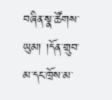བཞིན་སྣ་ཚོགས་ཡུམ། །དོན་གྲུབ་མ་དང་ཁྲོས་མ་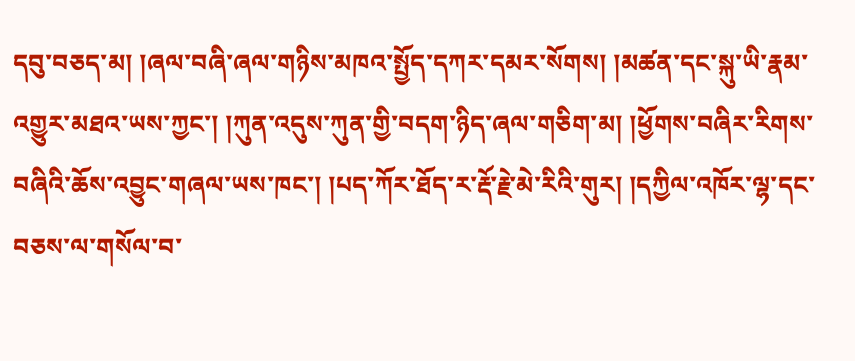དབུ་བཅད་མ། །ཞལ་བཞི་ཞལ་གཉིས་མཁའ་སྤྱོད་དཀར་དམར་སོགས། །མཚན་དང་སྐུ་ཡི་རྣམ་འགྱུར་མཐའ་ཡས་ཀྱང་། །ཀུན་འདུས་ཀུན་གྱི་བདག་ཉིད་ཞལ་གཅིག་མ། །ཕྱོགས་བཞིར་རིགས་བཞིའི་ཆོས་འབྱུང་གཞལ་ཡས་ཁང་། །པད་ཀོར་ཐོད་ར་རྡོ་རྗེ་མེ་རིའི་གུར། །དཀྱིལ་འཁོར་ལྷ་དང་བཅས་ལ་གསོལ་བ་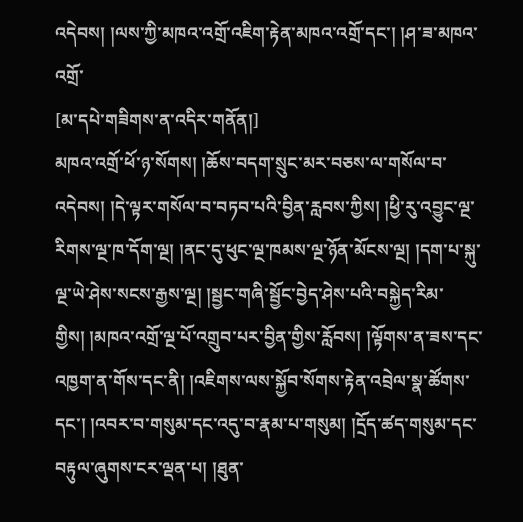འདེབས། །ལས་ཀྱི་མཁའ་འགྲོ་འཇིག་རྟེན་མཁའ་འགྲོ་དང་། །ཤ་ཟ་མཁའ་འགྲོ་
[མ་དཔེ་གཟིགས་ན་འདིར་གནོན།]
མཁའ་འགྲོ་ཕོ་ཉ་སོགས། །ཆོས་བདག་སྲུང་མར་བཅས་ལ་གསོལ་བ་འདེབས། །དེ་ལྟར་གསོལ་བ་བཏབ་པའི་བྱིན་རླབས་ཀྱིས། །ཕྱི་རུ་འབྱུང་ལྔ་རིགས་ལྔ་ཁ་དོག་ལྔ། །ནང་དུ་ཕུང་ལྔ་ཁམས་ལྔ་ཉོན་མོངས་ལྔ། །དག་པ་སྐུ་ལྔ་ཡེ་ཤེས་སངས་རྒྱས་ལྔ། །སྦྱང་གཞི་སྦྱོང་བྱེད་ཤེས་པའི་བསྐྱེད་རིམ་གྱིས། །མཁའ་འགྲོ་ལྔ་པོ་འགྲུབ་པར་བྱིན་གྱིས་རློབས། །ལྟོགས་ན་ཟས་དང་འཁྱག་ན་གོས་དང་ནི། །འཇིགས་ལས་སྐྱོབ་སོགས་རྟེན་འབྲེལ་སྣ་ཚོགས་དང་། །འབར་བ་གསུམ་དང་འདུ་བ་རྣམ་པ་གསུམ། །དྲོད་ཚད་གསུམ་དང་བརྟུལ་ཞུགས་ངར་ལྡན་པ། །ཐུན་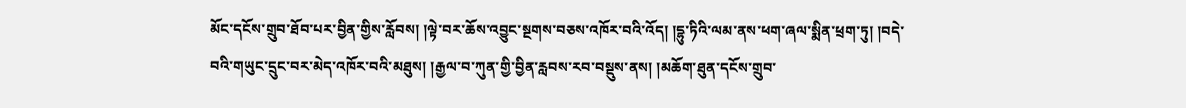མོང་དངོས་གྲུབ་ཐོབ་པར་བྱིན་གྱིས་རློབས། །ལྟེ་བར་ཆོས་འབྱུང་སྔགས་བཅས་འཁོར་བའི་འོད། །དྷུ་ཏིའི་ལམ་ནས་ཕག་ཞལ་སྨིན་ཕྲག་ཏུ། །བདེ་བའི་གཡུང་དྲུང་བར་མེད་འཁོར་བའི་མཐུས། །རྒྱལ་བ་ཀུན་གྱི་བྱིན་རླབས་རབ་བསྡུས་ནས། །མཆོག་ཐུན་དངོས་གྲུབ་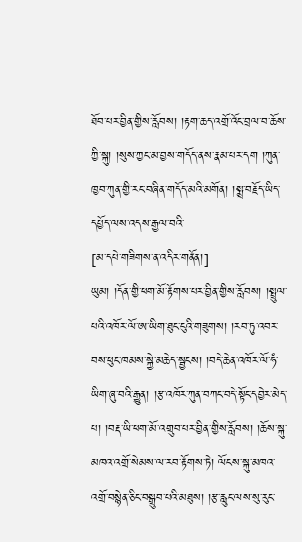ཐོབ་པར་བྱིན་གྱིས་རློབས། །རྟག་ཆད་འགྲོ་འོང་བྲལ་བ་ཆོས་ཀྱི་སྐུ། །སུས་ཀྱང་མ་བྱས་གདོད་ནས་རྣམ་པར་དག །ཀུན་ཁྱབ་ཀུན་གྱི་རང་བཞིན་གདོད་མའི་མགོན། །སྨྲ་བརྗོད་ཡིད་དཔྱོད་ལས་འདས་རྒྱལ་བའི་
[མ་དཔེ་གཟིགས་ན་འདིར་གནོན།]
ཡུམ། །དོན་གྱི་ཕག་མོ་རྟོགས་པར་བྱིན་གྱིས་རློབས། །སྤྲུལ་པའི་འཁོར་ལོ་ཨ་ཡིག་ཐུང་ངུའི་གཟུགས། །རབ་ཏུ་འབར་བས་ཕུང་ཁམས་སྐྱེ་མཆེད་སྦྱངས། །བདེ་ཆེན་འཁོར་ལོ་ཧཾ་ཡིག་ཞུ་བའི་རྒྱུན། །རྩ་འཁོར་ཀུན་བཀང་བདེ་སྟོང་དབྱེར་མེད་པ། །བརྡ་ཡི་ཕག་མོ་འགྲུབ་པར་བྱིན་གྱིས་རློབས། །ཆོས་སྐུ་མཁའ་འགྲོ་སེམས་ལ་རབ་རྟོགས་ཏེ། ལོངས་སྐུ་མཁའ་འགྲོ་བསྙེན་ཅིང་བསྒྲུབ་པའི་མཐུས། །རྩ་རླུང་ལས་སུ་རུང་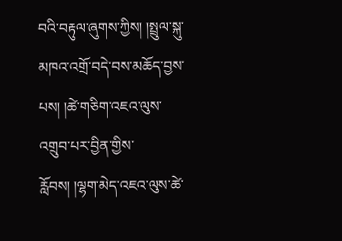བའི་བརྟུལ་ཞུགས་ཀྱིས། །སྤྲུལ་སྐུ་མཁའ་འགྲོ་བདེ་བས་མཆོད་བྱས་པས། །ཚེ་གཅིག་འཇའ་ལུས་འགྲུབ་པར་བྱིན་གྱིས་རློབས། །ལྷག་མེད་འཇའ་ལུས་ཚེ་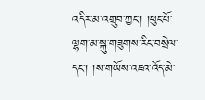འདིར་མ་འགྲུབ་ཀྱང་། །ཕུང་པོ་ལྷག་མ་སྐུ་གཟུགས་རིང་བསྲེལ་དང་། །ས་གཡོས་འཇའ་འོད་མེ་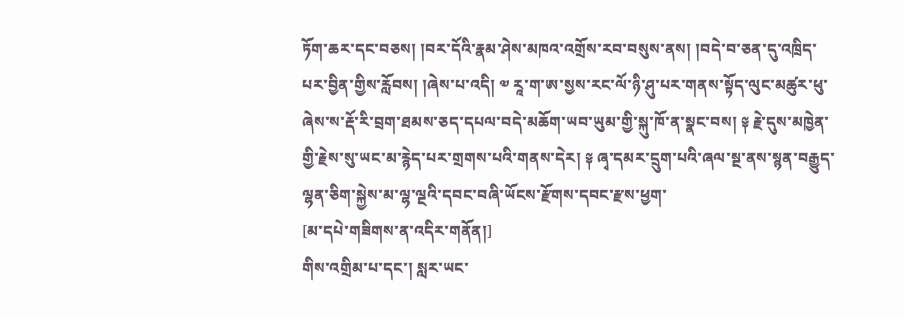ཏོག་ཆར་དང་བཅས། །བར་དོའི་རྣམ་ཤེས་མཁའ་འགྲོས་རབ་བསུས་ནས། །བདེ་བ་ཅན་དུ་འཁྲིད་པར་བྱིན་གྱིས་རློབས། །ཞེས་པ་འདི། ༧ རཱ་ག་ཨ་སྱས་རང་ལོ་ཉི་ཤུ་པར་གནས་སྟོད་ལུང་མཚུར་ཕུ་ཞེས་ས་རྡོ་རི་བྲག་ཐམས་ཅད་དཔལ་བདེ་མཆོག་ཡབ་ཡུམ་གྱི་སྐུ་ཁོ་ན་སྣང་བས། ༈ རྗེ་དུས་མཁྱེན་གྱི་རྗེས་སུ་ཡང་མ་རྙེད་པར་གྲགས་པའི་གནས་དེར། ༈ ཞྭ་དམར་དྲུག་པའི་ཞལ་སྔ་ནས་སྙན་བརྒྱུད་ལྷན་ཅིག་སྐྱེས་མ་ལྷ་ལྔའི་དབང་བཞི་ཡོངས་རྫོགས་དབང་རྫས་ཕྱག་
[མ་དཔེ་གཟིགས་ན་འདིར་གནོན།]
གིས་འགྲིམ་པ་དང་། སླར་ཡང་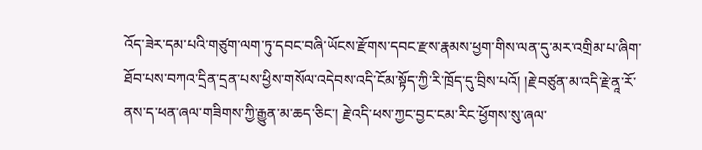འོད་ཟེར་དམ་པའི་གཙུག་ལག་ཏུ་དབང་བཞི་ཡོངས་རྫོགས་དབང་རྫས་རྣམས་ཕྱག་གིས་ལན་དུ་མར་འགྲིམ་པ་ཞིག་ཐོབ་པས་བཀའ་དྲིན་དྲན་པས་ཕྱིས་གསོལ་འདེབས་འདི་ངོམ་སྟོད་ཀྱི་རི་ཁྲོད་དུ་བྲིས་པའོ། །རྗེ་བཙུན་མ་འདི་རྗེ་ནཱ་རོ་ནས་ད་ཕན་ཞལ་གཟིགས་ཀྱི་རྒྱུན་མ་ཆད་ཅིང་། རྗེ་འདི་ཕས་ཀྱང་བྱང་ངམ་རིང་ཕྱོགས་སུ་ཞལ་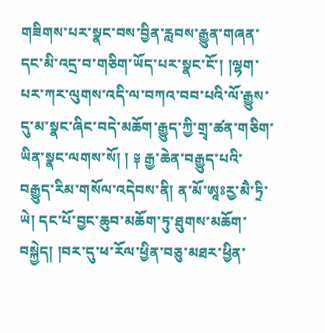གཟིགས་པར་སྣང་བས་བྱིན་རླབས་རྒྱུན་གཞན་དང་མི་འདྲ་བ་གཅིག་ཡོད་པར་སྣང་ངོ་། །ལྷག་པར་ཀར་ལུགས་འདི་ལ་བཀའ་བབ་པའི་ལོ་རྒྱུས་དུ་མ་སྣང་ཞིང་བདེ་མཆོག་རྒྱུད་ཀྱི་གྲྭ་ཚན་གཅིག་ཡིན་སྣང་ལགས་སོ། ། ༈ རྒྱ་ཆེན་བརྒྱུད་པའི་བརྒྱུད་རིམ་གསོལ་འདེབས་ནི། ན་མོ་ཨཱཿརྱ་མཻ་ཏྲི་ཡེ། དང་པོ་བྱང་ཆུབ་མཆོག་ཏུ་ཐུགས་མཆོག་བསྐྱེད། །བར་དུ་ཕ་རོལ་ཕྱིན་བཅུ་མཐར་ཕྱིན་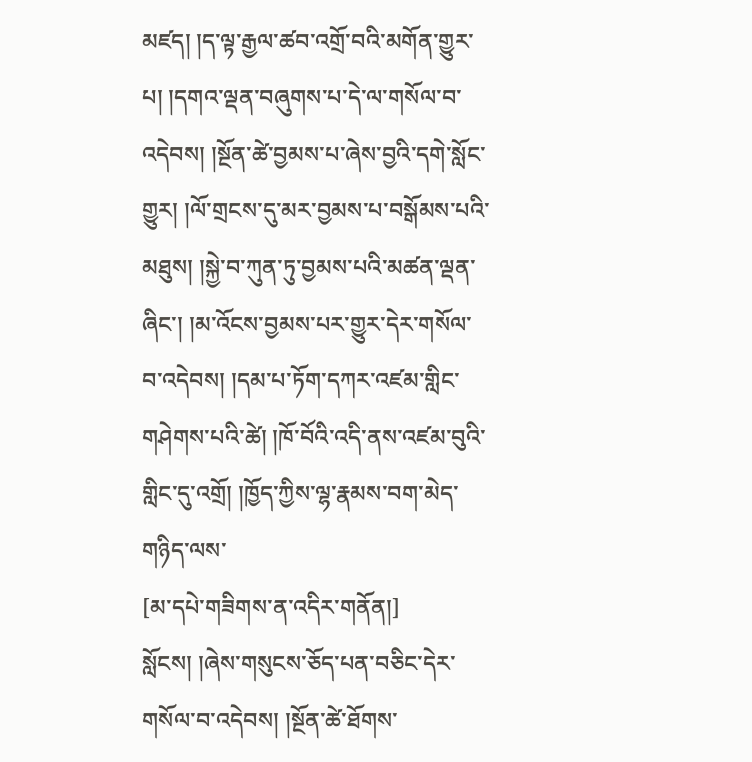མཛད། །ད་ལྟ་རྒྱལ་ཚབ་འགྲོ་བའི་མགོན་གྱུར་པ། །དགའ་ལྡན་བཞུགས་པ་དེ་ལ་གསོལ་བ་འདེབས། །སྔོན་ཚེ་བྱམས་པ་ཞེས་བྱའི་དགེ་སློང་གྱུར། །ལོ་གྲངས་དུ་མར་བྱམས་པ་བསྒོམས་པའི་མཐུས། །སྐྱེ་བ་ཀུན་ཏུ་བྱམས་པའི་མཚན་ལྡན་ཞིང་། །མ་འོངས་བྱམས་པར་གྱུར་དེར་གསོལ་བ་འདེབས། །དམ་པ་ཏོག་དཀར་འཛམ་གླིང་གཤེགས་པའི་ཚེ། །ཁོ་བོའི་འདི་ནས་འཛམ་བུའི་གླིང་དུ་འགྲོ། །ཁྱོད་ཀྱིས་ལྷ་རྣམས་བག་མེད་གཉིད་ལས་
[མ་དཔེ་གཟིགས་ན་འདིར་གནོན།]
སློངས། །ཞེས་གསུངས་ཅོད་པན་བཅིང་དེར་གསོལ་བ་འདེབས། །སྔོན་ཚེ་ཐོགས་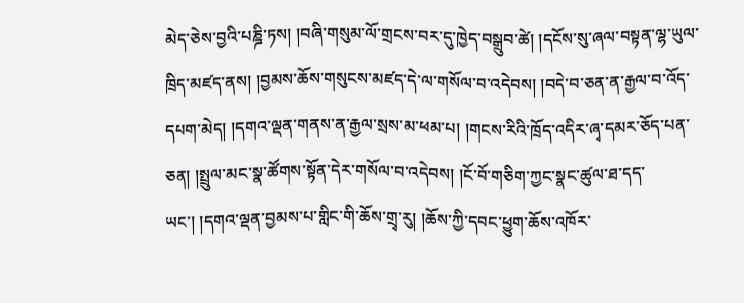མེད་ཅེས་བྱའི་པཎྜི་ཏས། །བཞི་གསུམ་ལོ་གྲངས་བར་དུ་ཁྱེད་བསྒྲུབ་ཚེ། །དངོས་སུ་ཞལ་བསྟན་ལྷ་ཡུལ་ཁྲིད་མཛད་ནས། །བྱམས་ཆོས་གསུངས་མཛད་དེ་ལ་གསོལ་བ་འདེབས། །བདེ་བ་ཅན་ན་རྒྱལ་བ་འོད་དཔག་མེད། །དགའ་ལྡན་གནས་ན་རྒྱལ་སྲས་མ་ཕམ་པ། །གངས་རིའི་ཁྲོད་འདིར་ཞྭ་དམར་ཅོད་པན་ཅན། །སྤྲུལ་མང་སྣ་ཚོགས་སྟོན་དེར་གསོལ་བ་འདེབས། །ངོ་བོ་གཅིག་ཀྱང་སྣང་ཚུལ་ཐ་དད་ཡང་། །དགའ་ལྡན་བྱམས་པ་གླིང་གི་ཆོས་གྲྭ་རུ། །ཆོས་ཀྱི་དབང་ཕྱུག་ཆོས་འཁོར་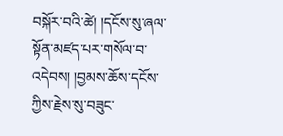བསྐོར་བའི་ཚེ། །དངོས་སུ་ཞལ་སྟོན་མཛད་པར་གསོལ་བ་འདེབས། །བྱམས་ཆོས་དངོས་ཀྱིས་རྗེས་སུ་བཟུང་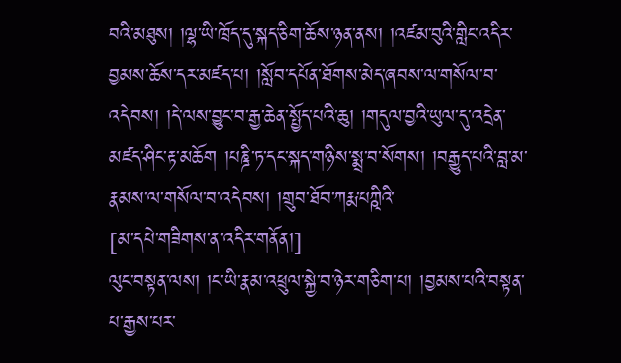བའི་མཐུས། །ལྷ་ཡི་ཁྲོད་དུ་སྐད་ཅིག་ཆོས་ཉན་ནས། །འཛམ་བུའི་གླིང་འདིར་བྱམས་ཆོས་དར་མཛད་པ། །སློབ་དཔོན་ཐོགས་མེད་ཞབས་ལ་གསོལ་བ་འདེབས། །དེ་ལས་བྱུང་བ་རྒྱ་ཆེན་སྤྱོད་པའི་ཆུ། །གདུལ་བྱའི་ཡུལ་དུ་འདྲེན་མཛད་ཤིང་རྟ་མཆོག །པཎྜི་ཏ་དང་སྐད་གཉིས་སྨྲ་བ་སོགས། །བརྒྱུད་པའི་བླ་མ་རྣམས་ལ་གསོལ་བ་འདེབས། །གྲུབ་ཐོབ་ཀརྨ་པཀྵིའི་
[མ་དཔེ་གཟིགས་ན་འདིར་གནོན།]
ལུང་བསྟན་ལས། །ང་ཡི་རྣམ་འཕྲུལ་སྐྱེ་བ་ཉེར་གཅིག་པ། །བྱམས་པའི་བསྟན་པ་རྒྱས་པར་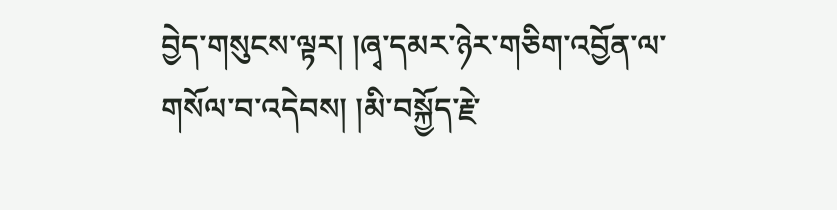བྱེད་གསུངས་ལྟར། །ཞྭ་དམར་ཉེར་གཅིག་འབྱོན་ལ་གསོལ་བ་འདེབས། །མི་བསྐྱོད་རྗེ་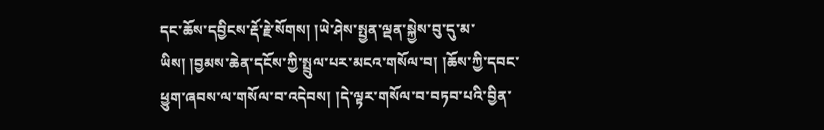དང་ཆོས་དབྱིངས་རྡོ་རྗེ་སོགས། །ཡེ་ཤེས་སྤྱན་ལྡན་སྐྱེས་བུ་དུ་མ་ཡིས། །བྱམས་ཆེན་དངོས་ཀྱི་སྤྲུལ་པར་མངའ་གསོལ་བ། །ཆོས་ཀྱི་དབང་ཕྱུག་ཞབས་ལ་གསོལ་བ་འདེབས། །དེ་ལྟར་གསོལ་བ་བཏབ་པའི་བྱིན་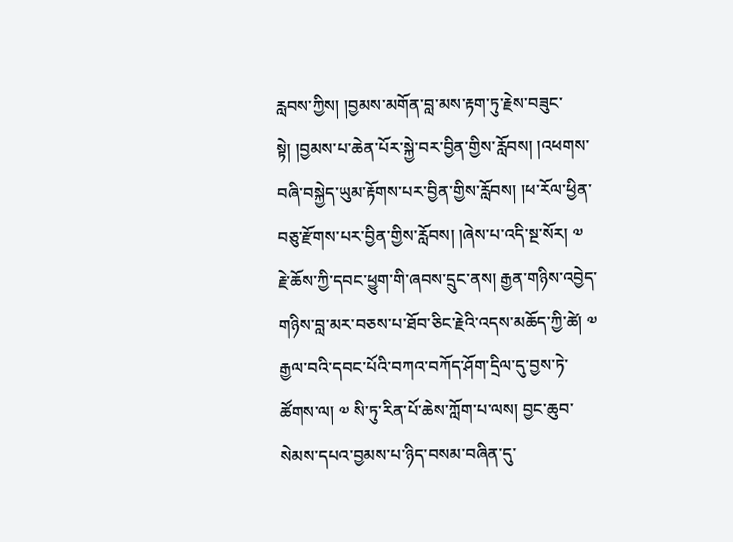རླབས་ཀྱིས། །བྱམས་མགོན་བླ་མས་རྟག་ཏུ་རྗེས་བཟུང་སྟེ། །བྱམས་པ་ཆེན་པོར་སྐྱེ་བར་བྱིན་གྱིས་རློབས། །འཕགས་བཞི་བསྐྱེད་ཡུམ་རྟོགས་པར་བྱིན་གྱིས་རློབས། །ཕ་རོལ་ཕྱིན་བཅུ་རྫོགས་པར་བྱིན་གྱིས་རློབས། །ཞེས་པ་འདི་སྔ་སོར། ༧ རྗེ་ཆོས་ཀྱི་དབང་ཕྱུག་གི་ཞབས་དྲུང་ནས། རྒྱན་གཉིས་འབྱེད་གཉིས་བླ་མར་བཅས་པ་ཐོབ་ཅིང་རྗེའི་འདས་མཆོད་ཀྱི་ཚེ། ༧ རྒྱལ་བའི་དབང་པོའི་བཀའ་བཀོད་ཤོག་དྲིལ་དུ་བྱས་ཏེ་ཚོགས་ལ། ༧ སི་ཏུ་རིན་པོ་ཆེས་ཀློག་པ་ལས། བྱང་ཆུབ་སེམས་དཔའ་བྱམས་པ་ཉིད་བསམ་བཞིན་དུ་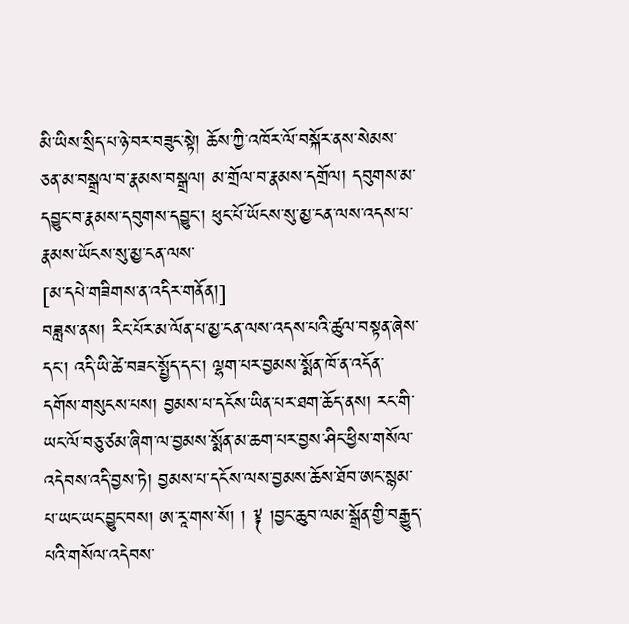མི་ཡིས་སྲིད་པ་ཉེ་བར་བཟུང་སྟེ། ཆོས་ཀྱི་འཁོར་ལོ་བསྐོར་ནས་སེམས་ཅན་མ་བསྒྲལ་བ་རྣམས་བསྒྲལ། མ་གྲོལ་བ་རྣམས་དགྲོལ། དབུགས་མ་དབྱུང་བ་རྣམས་དབུགས་དབྱུང་། ཕུང་པོ་ཡོངས་སུ་མྱ་ངན་ལས་འདས་པ་རྣམས་ཡོངས་སུ་མྱ་ངན་ལས་
[མ་དཔེ་གཟིགས་ན་འདིར་གནོན།]
བཟླས་ནས། རིང་པོར་མ་ལོན་པ་མྱ་ངན་ལས་འདས་པའི་ཚུལ་བསྟན་ཞེས་དང་། འདི་ཡི་ཚེ་བཟང་སྤྱོད་དང་། ལྷག་པར་བྱམས་སྨོན་ཁོ་ན་འདོན་དགོས་གསུངས་པས། བྱམས་པ་དངོས་ཡིན་པར་ཐག་ཆོད་ནས། རང་གི་ཡང་ལོ་བཅུ་ཙམ་ཞིག་ལ་བྱམས་སྨོན་མ་ཆག་པར་བྱས་ཤིང་ཕྱིས་གསོལ་འདེབས་འདི་བྱས་ཏེ། བྱམས་པ་དངོས་ལས་བྱམས་ཆོས་ཐོབ་ཨང་སྙམ་པ་ཡང་ཡང་བྱུང་བས། ཨ་རཱ་གས་སོ། ། ༈ །བྱང་ཆུབ་ལམ་སྒྲོན་གྱི་བརྒྱུད་པའི་གསོལ་འདེབས་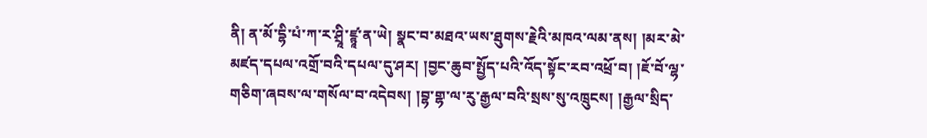ནི། ན་མོ་དྷི་པཾ་ཀ་ར་ཤྲཱི་ཛྙཱ་ན་ཡེ། སྣང་བ་མཐའ་ཡས་ཐུགས་རྗེའི་མཁའ་ལམ་ནས། །མར་མེ་མཛད་དཔལ་འགྲོ་བའི་དཔལ་དུ་ཤར། །བྱང་ཆུབ་སྤྱོད་པའི་འོད་སྟོང་རབ་འཕྲོ་བ། །ཇོ་བོ་ལྷ་གཅིག་ཞབས་ལ་གསོལ་བ་འདེབས། །བྷ་གྷ་ལ་རུ་རྒྱལ་བའི་སྲས་སུ་འཁྲུངས། །རྒྱལ་སྲིད་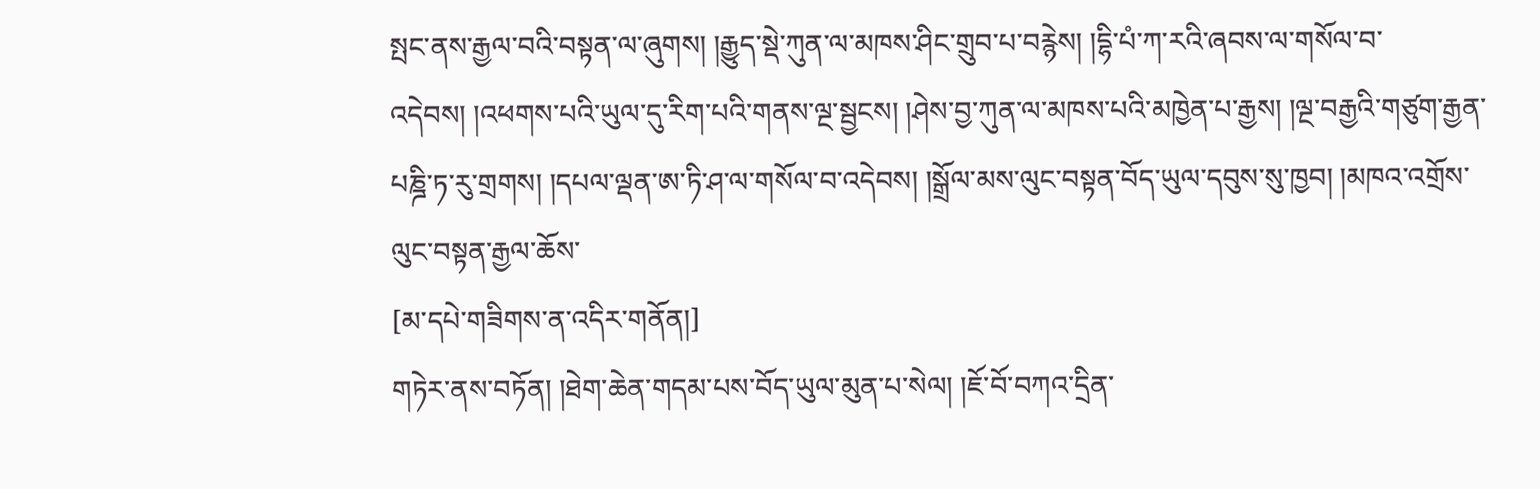སྤང་ནས་རྒྱལ་བའི་བསྟན་ལ་ཞུགས། །རྒྱུད་སྡེ་ཀུན་ལ་མཁས་ཤིང་གྲུབ་པ་བརྙེས། །དྷི་པཾ་ཀ་རའི་ཞབས་ལ་གསོལ་བ་འདེབས། །འཕགས་པའི་ཡུལ་དུ་རིག་པའི་གནས་ལྔ་སྦྱངས། །ཤེས་བྱ་ཀུན་ལ་མཁས་པའི་མཁྱེན་པ་རྒྱས། །ལྔ་བརྒྱའི་གཙུག་རྒྱན་པཎྜི་ཏ་རུ་གྲགས། །དཔལ་ལྡན་ཨ་ཏི་ཤ་ལ་གསོལ་བ་འདེབས། །སྒྲོལ་མས་ལུང་བསྟན་བོད་ཡུལ་དབུས་སུ་ཁྱབ། །མཁའ་འགྲོས་ལུང་བསྟན་རྒྱལ་ཆོས་
[མ་དཔེ་གཟིགས་ན་འདིར་གནོན།]
གཏེར་ནས་བཏོན། །ཐེག་ཆེན་གདམ་པས་བོད་ཡུལ་མུན་པ་སེལ། །ཇོ་བོ་བཀའ་དྲིན་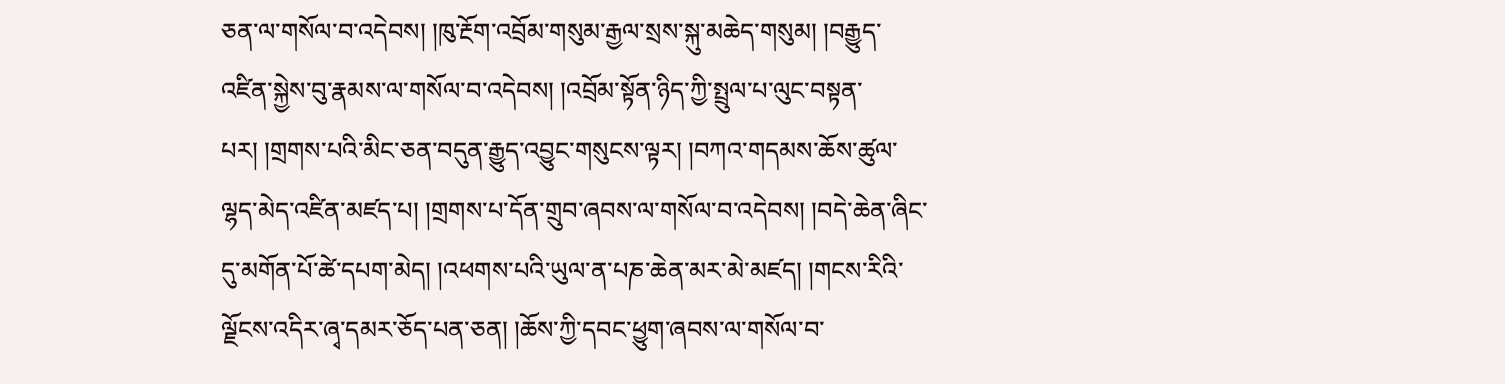ཅན་ལ་གསོལ་བ་འདེབས། །ཁུ་རྔོག་འབྲོམ་གསུམ་རྒྱལ་སྲས་སྐུ་མཆེད་གསུམ། །བརྒྱུད་འཛིན་སྐྱེས་བུ་རྣམས་ལ་གསོལ་བ་འདེབས། །འབྲོམ་སྟོན་ཉིད་ཀྱི་སྤྲུལ་པ་ལུང་བསྟན་པར། །གྲགས་པའི་མིང་ཅན་བདུན་རྒྱུད་འབྱུང་གསུངས་ལྟར། །བཀའ་གདམས་ཆོས་ཚུལ་ལྷད་མེད་འཛིན་མཛད་པ། །གྲགས་པ་དོན་གྲུབ་ཞབས་ལ་གསོལ་བ་འདེབས། །བདེ་ཆེན་ཞིང་དུ་མགོན་པོ་ཚེ་དཔག་མེད། །འཕགས་པའི་ཡུལ་ན་པཎ་ཆེན་མར་མེ་མཛད། །གངས་རིའི་ལྗོངས་འདིར་ཞྭ་དམར་ཅོད་པན་ཅན། །ཆོས་ཀྱི་དབང་ཕྱུག་ཞབས་ལ་གསོལ་བ་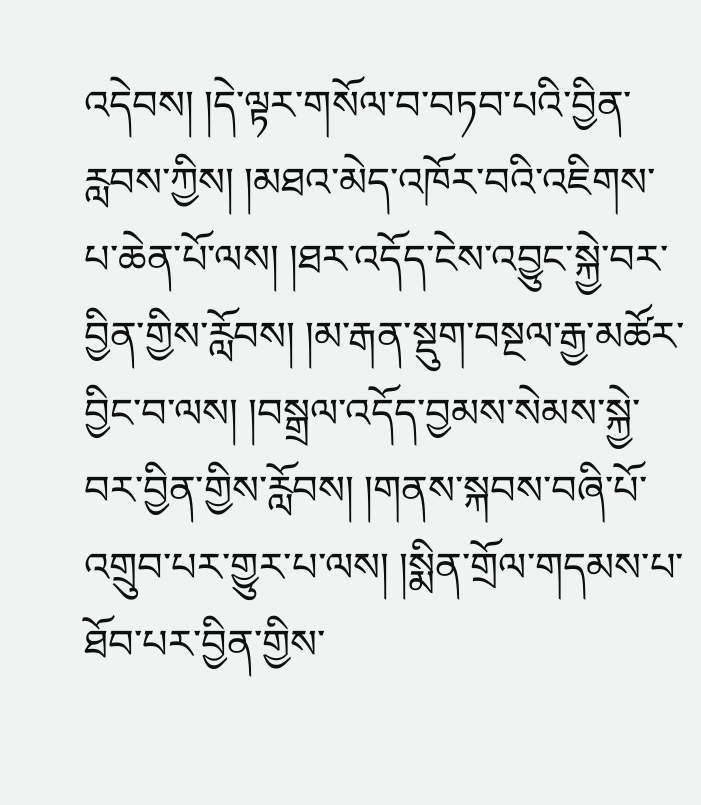འདེབས། །དེ་ལྟར་གསོལ་བ་བཏབ་པའི་བྱིན་རླབས་ཀྱིས། །མཐའ་མེད་འཁོར་བའི་འཇིགས་པ་ཆེན་པོ་ལས། །ཐར་འདོད་ངེས་འབྱུང་སྐྱེ་བར་བྱིན་གྱིས་རློབས། །མ་རྒན་སྡུག་བསྔལ་རྒྱ་མཚོར་བྱིང་བ་ལས། །བསྒྲལ་འདོད་བྱམས་སེམས་སྐྱེ་བར་བྱིན་གྱིས་རློབས། །གནས་སྐབས་བཞི་པོ་འགྲུབ་པར་གྱུར་པ་ལས། །སྨིན་གྲོལ་གདམས་པ་ཐོབ་པར་བྱིན་གྱིས་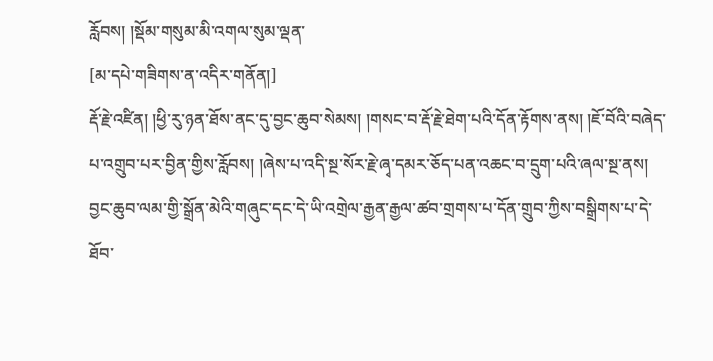རློབས། །སྡོམ་གསུམ་མི་འགལ་སུམ་ལྡན་
[མ་དཔེ་གཟིགས་ན་འདིར་གནོན།]
རྡོ་རྗེ་འཛིན། །ཕྱི་རུ་ཉན་ཐོས་ནང་དུ་བྱང་ཆུབ་སེམས། །གསང་བ་རྡོ་རྗེ་ཐེག་པའི་དོན་རྟོགས་ནས། །ཇོ་བོའི་བཞེད་པ་འགྲུབ་པར་བྱིན་གྱིས་རློབས། །ཞེས་པ་འདི་སྔ་སོར་རྗེ་ཞྭ་དམར་ཅོད་པན་འཆང་བ་དྲུག་པའི་ཞལ་སྔ་ནས། བྱང་ཆུབ་ལམ་གྱི་སྒྲོན་མེའི་གཞུང་དང་དེ་ཡི་འགྲེལ་རྒྱན་རྒྱལ་ཚབ་གྲགས་པ་དོན་གྲུབ་ཀྱིས་བསྒྲིགས་པ་དེ་ཐོབ་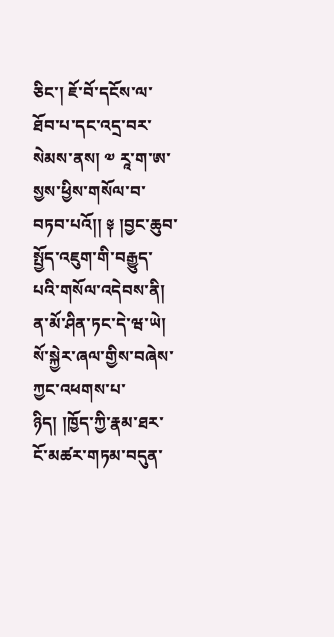ཅིང་། ཇོ་བོ་དངོས་ལ་ཐོབ་པ་དང་འདྲ་བར་སེམས་ནས། ༧ རཱ་ག་ཨ་སྱས་ཕྱིས་གསོལ་བ་བཏབ་པའོ།། ༈ །བྱང་ཆུབ་སྤྱོད་འཇུག་གི་བརྒྱུད་པའི་གསོལ་འདེབས་ནི། ན་མོ་ཤིན་ཏང་དེ་ཝ་ཡེ། སོ་སྐྱེར་ཞལ་གྱིས་བཞེས་ཀྱང་འཕགས་པ་ཉིད། །ཁྱོད་ཀྱི་རྣམ་ཐར་ངོ་མཚར་གཏམ་བདུན་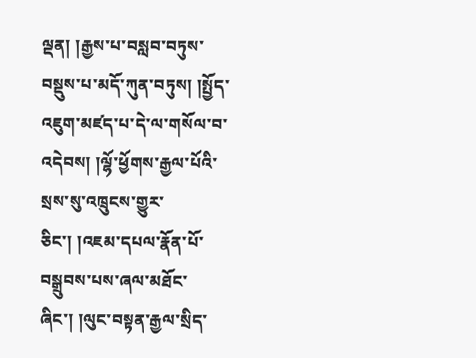ལྡན། །རྒྱས་པ་བསླབ་བཏུས་བསྡུས་པ་མདོ་ཀུན་བཏུས། །སྤྱོད་འཇུག་མཛད་པ་དེ་ལ་གསོལ་བ་འདེབས། །ལྷོ་ཕྱོགས་རྒྱལ་པོའི་སྲས་སུ་འཁྲུངས་གྱུར་ཅིང་། །འཇམ་དཔལ་རྣོན་པོ་བསྒྲུབས་པས་ཞལ་མཐོང་ཞིང་། །ལུང་བསྟན་རྒྱལ་སྲིད་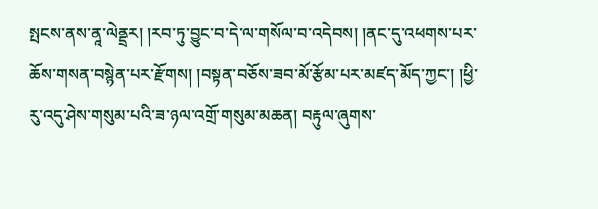སྤངས་ནས་ནཱ་ལེནྡྲར། །རབ་ཏུ་བྱུང་བ་དེ་ལ་གསོལ་བ་འདེབས། །ནང་དུ་འཕགས་པར་ཆོས་གསན་བསྙེན་པར་རྫོགས། །བསྟན་བཅོས་ཟབ་མོ་རྩོམ་པར་མཛད་མོད་ཀྱང་། །ཕྱི་རུ་འདུ་ཤེས་གསུམ་པའི་ཟ་ཉལ་འགྲོ་གསུམ་མཆན། བརྟུལ་ཞུགས་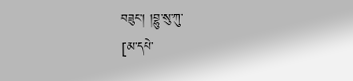བཟུང་། །བྷུ་སུ་ཀུ་
[མ་དཔེ་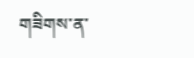གཟིགས་ན་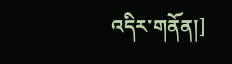འདིར་གནོན།]